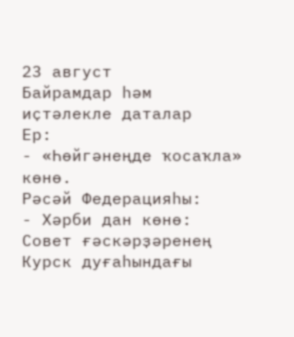23 август
Байрамдар һәм иҫтәлекле даталар
Ер:
- «Һөйгәнеңде ҡосаҡла» көнө.
Рәсәй Федерацияһы:
- Хәрби дан көнө: Совет ғәскәрҙәренең Курск дуғаһындағы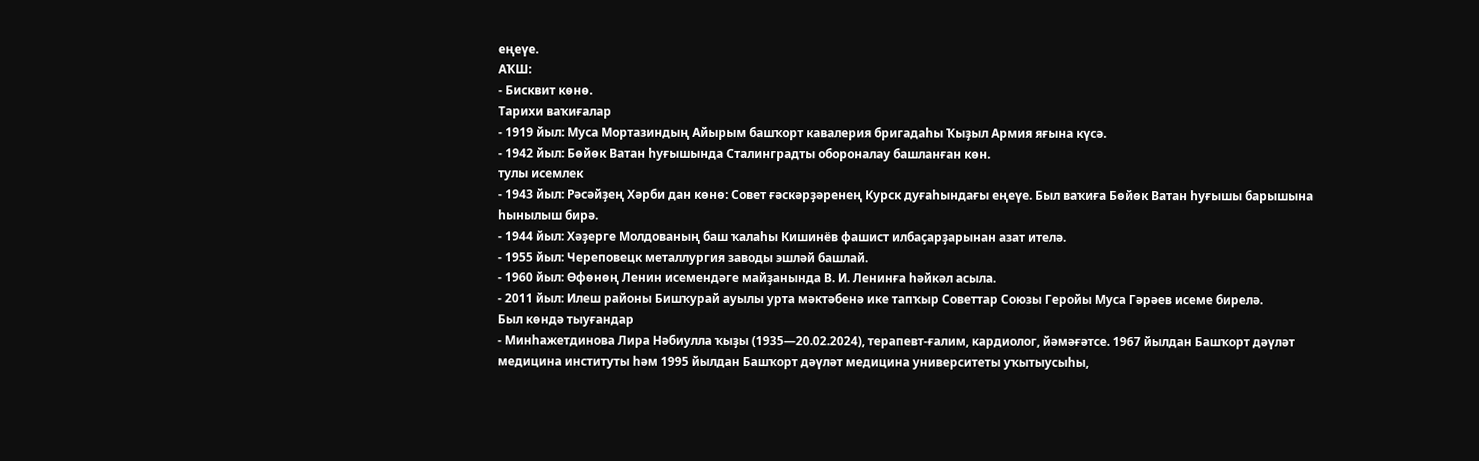еңеүе.
АҠШ:
- Бисквит көнө.
Тарихи ваҡиғалар
- 1919 йыл: Муса Мортазиндың Айырым башҡорт кавалерия бригадаһы Ҡыҙыл Армия яғына күсә.
- 1942 йыл: Бөйөк Ватан һуғышында Сталинградты обороналау башланған көн.
тулы исемлек
- 1943 йыл: Рәсәйҙең Хәрби дан көнө: Совет ғәскәрҙәренең Курск дуғаһындағы еңеүе. Был ваҡиға Бөйөк Ватан һуғышы барышына һынылыш бирә.
- 1944 йыл: Хәҙерге Молдованың баш ҡалаһы Кишинёв фашист илбаҫарҙарынан азат ителә.
- 1955 йыл: Череповецк металлургия заводы эшләй башлай.
- 1960 йыл: Өфөнөң Ленин исемендәге майҙанында В. И. Ленинға һәйкәл асыла.
- 2011 йыл: Илеш районы Бишҡурай ауылы урта мәктәбенә ике тапҡыр Советтар Союзы Геройы Муса Гәрәев исеме бирелә.
Был көндә тыуғандар
- Минһажетдинова Лира Нәбиулла ҡыҙы (1935—20.02.2024), терапевт-ғалим, кардиолог, йәмәғәтсе. 1967 йылдан Башҡорт дәүләт медицина институты һәм 1995 йылдан Башҡорт дәүләт медицина университеты уҡытыусыһы,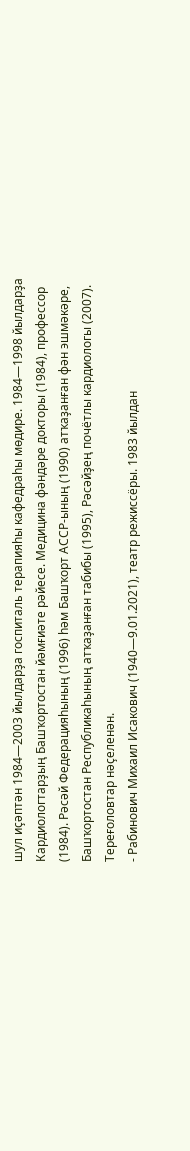шул иҫәптән 1984—2003 йылдарҙа госпиталь терапияһы кафедраһы мөдире. 1984—1998 йылдарҙа Кардиологтарҙың Башҡортостан йәмғиәте рәйесе. Медицина фәндәре докторы (1984), профессор (1984). Рәсәй Федерацияһының (1996) һәм Башҡорт АССР-ының (1990) атҡаҙанған фән эшмәкәре, Башҡортостан Республикаһының атҡаҙанған табибы (1995), Рәсәйҙең почётлы кардиологы (2007). Тереғоловтар нәҫеленән.
- Рабинович Михаил Исакович (1940—9.01.2021), театр режиссёры. 1983 йылдан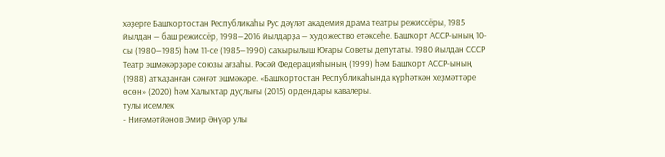хәҙерге Башҡортостан Республикаһы Рус дәүләт академия драма театры режиссёры, 1985 йылдан — баш режиссёр, 1998—2016 йылдарҙа — художество етәксеһе. Башҡорт АССР-ының 10-сы (1980—1985) һәм 11-се (1985—1990) саҡырылыш Юғары Советы депутаты. 1980 йылдан СССР Театр эшмәкәрҙәре союзы ағзаһы. Рәсәй Федерацияһының (1999) һәм Башҡорт АССР-ының (1988) атҡаҙанған сәнғәт эшмәкәре. «Башҡортостан Республикаһында күрһәткән хеҙмәттәре өсөн» (2020) һәм Халыҡтар дуҫлығы (2015) ордендары кавалеры.
тулы исемлек
- Ниғәмәтйәнов Эмир Әнүәр улы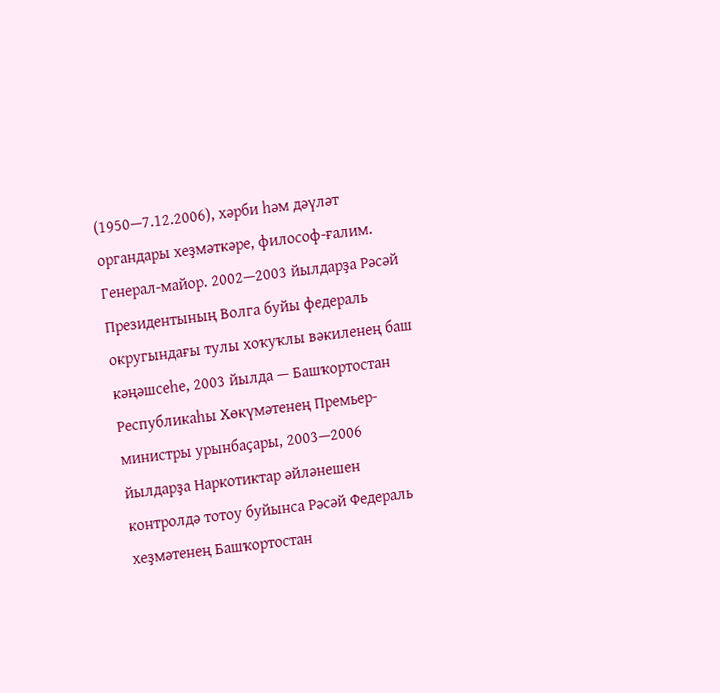(1950—7.12.2006), хәрби һәм дәүләт органдары хеҙмәткәре, философ-ғалим. Генерал-майор. 2002—2003 йылдарҙа Рәсәй Президентының Волга буйы федераль округындағы тулы хоҡуҡлы вәкиленең баш кәңәшсеһе, 2003 йылда — Башҡортостан Республикаһы Хөкүмәтенең Премьер-министры урынбаҫары, 2003—2006 йылдарҙа Наркотиктар әйләнешен контролдә тотоу буйынса Рәсәй Федераль хеҙмәтенең Башҡортостан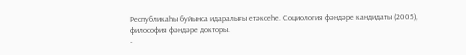Республикаһы буйынса идаралығы етәксеһе. Социология фәндәре кандидаты (2005), философия фәндәре докторы.
-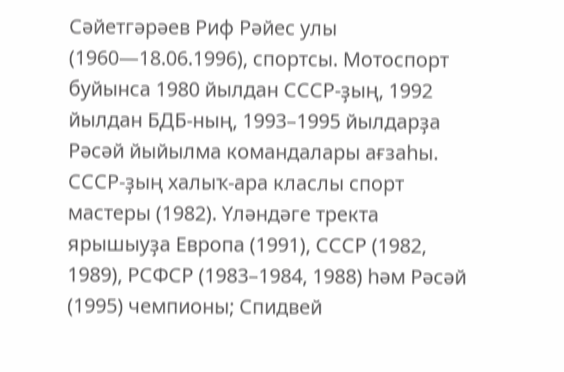Сәйетгәрәев Риф Рәйес улы (1960—18.06.1996), спортсы. Мотоспорт буйынса 1980 йылдан СССР-ҙың, 1992 йылдан БДБ-ның, 1993–1995 йылдарҙа Рәсәй йыйылма командалары ағзаһы. СССР-ҙың халыҡ-ара класлы спорт мастеры (1982). Үләндәге тректа ярышыуҙа Европа (1991), СССР (1982, 1989), РСФСР (1983–1984, 1988) һәм Рәсәй (1995) чемпионы; Спидвей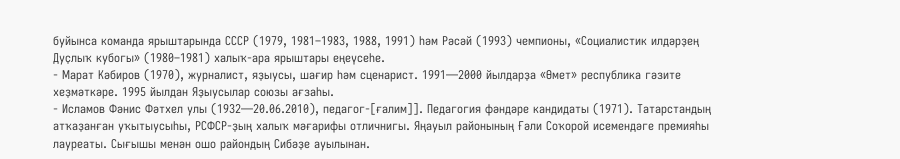буйынса команда ярыштарында СССР (1979, 1981–1983, 1988, 1991) һәм Рәсәй (1993) чемпионы, «Социалистик илдәрҙең Дуҫлыҡ кубогы» (1980–1981) халыҡ-ара ярыштары еңеүсеһе.
- Марат Кәбиров (1970), журналист, яҙыусы, шағир һәм сценарист. 1991—2000 йылдарҙа «Өмет» республика гәзите хеҙмәткәре. 1995 йылдан Яҙыусылар союзы ағзаһы.
- Исламов Фәнис Фәтхел улы (1932—20.06.2010), педагог-[ғалим]]. Педагогия фәндәре кандидаты (1971). Татарстандың атҡаҙанған уҡытыусыһы, РСФСР-ҙың халыҡ мәғарифы отличнигы. Яңауыл районының Ғәли Соҡорой исемендәге премияһы лауреаты. Сығышы менән ошо райондың Сибәҙе ауылынан.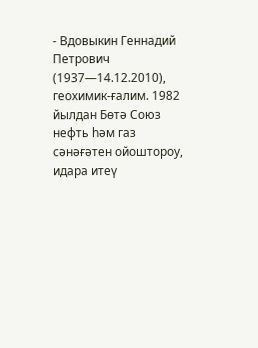- Вдовыкин Геннадий Петрович (1937—14.12.2010), геохимик-ғалим. 1982 йылдан Бөтә Союз нефть һәм газ сәнәғәтен ойоштороу, идара итеү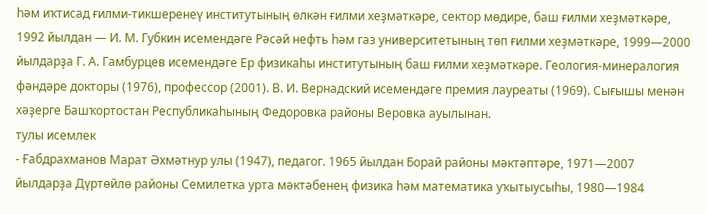һәм иҡтисад ғилми-тикшеренеү институтының өлкән ғилми хеҙмәткәре, сектор мөдире, баш ғилми хеҙмәткәре, 1992 йылдан — И. М. Губкин исемендәге Рәсәй нефть һәм газ университетының төп ғилми хеҙмәткәре, 1999—2000 йылдарҙа Г. А. Гамбурцев исемендәге Ер физикаһы институтының баш ғилми хеҙмәткәре. Геология-минералогия фәндәре докторы (1976), профессор (2001). В. И. Вернадский исемендәге премия лауреаты (1969). Сығышы менән хәҙерге Башҡортостан Республикаһының Федоровка районы Веровка ауылынан.
тулы исемлек
- Ғабдрахманов Марат Әхмәтнур улы (1947), педагог. 1965 йылдан Борай районы мәктәптәре, 1971—2007 йылдарҙа Дүртөйлө районы Семилетка урта мәктәбенең физика һәм математика уҡытыусыһы, 1980—1984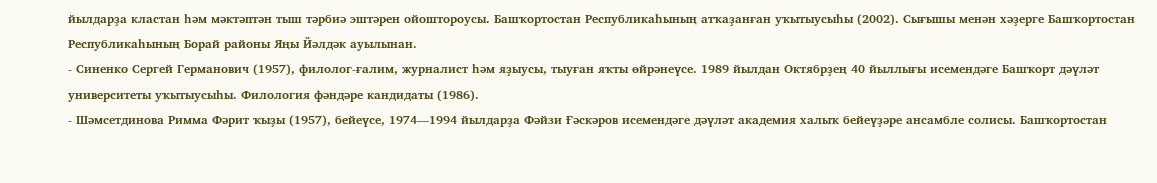йылдарҙа кластан һәм мәктәптән тыш тәрбиә эштәрен ойоштороусы. Башҡортостан Республикаһының атҡаҙанған уҡытыусыһы (2002). Сығышы менән хәҙерге Башҡортостан Республикаһының Борай районы Яңы Йәлдәк ауылынан.
- Синенко Сергей Германович (1957), филолог-ғалим, журналист һәм яҙыусы, тыуған яҡты өйрәнеүсе. 1989 йылдан Октябрҙең 40 йыллығы исемендәге Башҡорт дәүләт университеты уҡытыусыһы. Филология фәндәре кандидаты (1986).
- Шәмсетдинова Римма Фәрит ҡыҙы (1957), бейеүсе, 1974—1994 йылдарҙа Фәйзи Ғәскәров исемендәге дәүләт академия халыҡ бейеүҙәре ансамбле солисы. Башҡортостан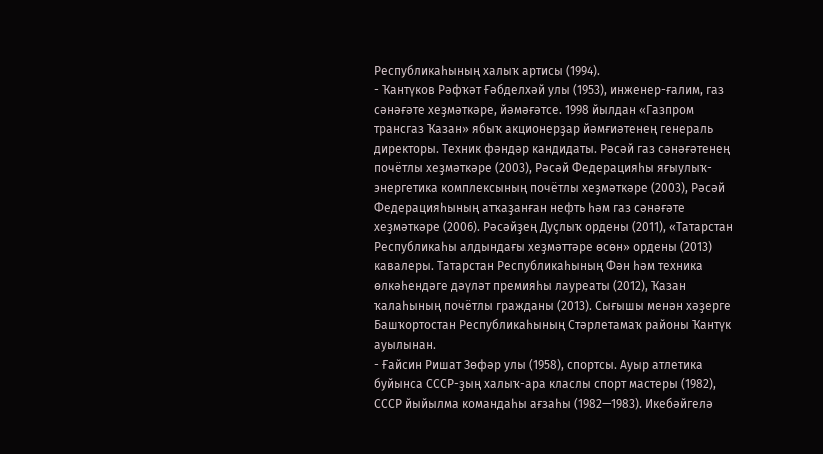Республикаһының халыҡ артисы (1994).
- Ҡантүков Рәфҡәт Ғәбделхәй улы (1953), инженер-ғалим, газ сәнәғәте хеҙмәткәре, йәмәғәтсе. 1998 йылдан «Газпром трансгаз Ҡазан» ябыҡ акционерҙар йәмғиәтенең генераль директоры. Техник фәндәр кандидаты. Рәсәй газ сәнәғәтенең почётлы хеҙмәткәре (2003), Рәсәй Федерацияһы яғыулыҡ-энергетика комплексының почётлы хеҙмәткәре (2003), Рәсәй Федерацияһының атҡаҙанған нефть һәм газ сәнәғәте хеҙмәткәре (2006). Рәсәйҙең Дуҫлыҡ ордены (2011), «Татарстан Республикаһы алдындағы хеҙмәттәре өсөн» ордены (2013) кавалеры. Татарстан Республикаһының Фән һәм техника өлкәһендәге дәүләт премияһы лауреаты (2012), Ҡазан ҡалаһының почётлы гражданы (2013). Сығышы менән хәҙерге Башҡортостан Республикаһының Стәрлетамаҡ районы Ҡантүк ауылынан.
- Ғайсин Ришат Зөфәр улы (1958), спортсы. Ауыр атлетика буйынса СССР-ҙың халыҡ-ара класлы спорт мастеры (1982), СССР йыйылма командаһы ағзаһы (1982—1983). Икебәйгелә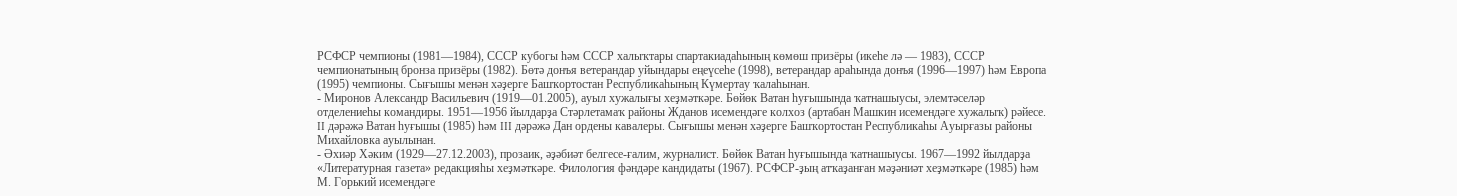РСФСР чемпионы (1981—1984), СССР кубогы һәм СССР халыҡтары спартакиадаһының көмөш призёры (икеһе лә — 1983), СССР чемпионатының бронза призёры (1982). Бөтә донъя ветерандар уйындары еңеүсеһе (1998), ветерандар араһында донъя (1996—1997) һәм Европа (1995) чемпионы. Сығышы менән хәҙерге Башҡортостан Республикаһының Күмертау ҡалаһынан.
- Миронов Александр Васильевич (1919—01.2005), ауыл хужалығы хеҙмәткәре. Бөйөк Ватан һуғышында ҡатнашыусы, элемтәселәр отделениеһы командиры. 1951—1956 йылдарҙа Стәрлетамаҡ районы Жданов исемендәге колхоз (артабан Машкин исемендәге хужалыҡ) рәйесе. II дәрәжә Ватан һуғышы (1985) һәм III дәрәжә Дан ордены кавалеры. Сығышы менән хәҙерге Башҡортостан Республикаһы Ауырғазы районы Михайловка ауылынан.
- Әхиәр Хәким (1929—27.12.2003), прозаик, әҙәбиәт белгесе-ғалим, журналист. Бөйөк Ватан һуғышында ҡатнашыусы. 1967—1992 йылдарҙа «Литературная газета» редакцияһы хеҙмәткәре. Филология фәндәре кандидаты (1967). РСФСР-ҙың атҡаҙанған мәҙәниәт хеҙмәткәре (1985) һәм М. Горький исемендәге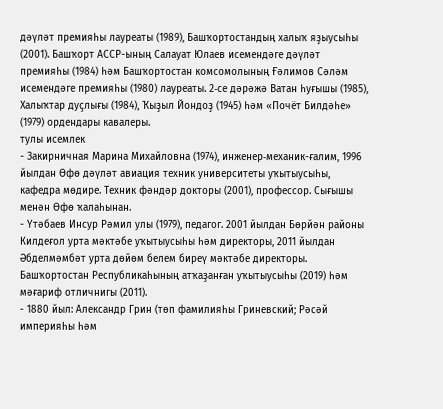дәүләт премияһы лауреаты (1989), Башҡортостандың халыҡ яҙыусыһы (2001). Башҡорт АССР-ының Салауат Юлаев исемендәге дәүләт премияһы (1984) һәм Башҡортостан комсомолының Ғәлимов Сәләм исемендәге премияһы (1980) лауреаты. 2‑се дәрәжә Ватан һуғышы (1985), Халыҡтар дуҫлығы (1984), Ҡыҙыл Йондоҙ (1945) һәм «Почёт Билдәһе» (1979) ордендары кавалеры.
тулы исемлек
- Закирничная Марина Михайловна (1974), инженер‑механик-ғалим, 1996 йылдан Өфө дәүләт авиация техник университеты уҡытыусыһы, кафедра мөдире. Техник фәндәр докторы (2001), профессор. Сығышы менән Өфө ҡалаһынан.
- Үтәбаев Инсур Рәмил улы (1979), педагог. 2001 йылдан Бөрйән районы Килдеғол урта мәктәбе уҡытыусыһы һәм директоры, 2011 йылдан Әбделмәмбәт урта дөйөм белем биреү мәктәбе директоры. Башҡортостан Республикаһының атҡаҙанған уҡытыусыһы (2019) һәм мәғариф отличнигы (2011).
- 1880 йыл: Александр Грин (төп фамилияһы Гриневский; Рәсәй империяһы һәм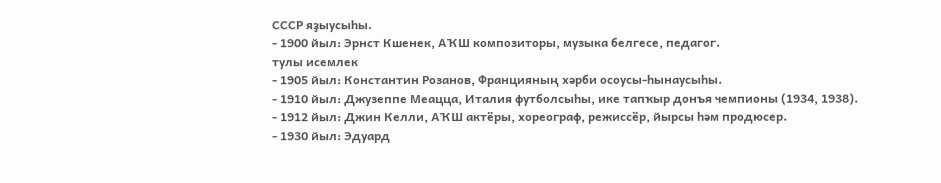СССР яҙыусыһы.
- 1900 йыл: Эрнст Кшенек, АҠШ композиторы, музыка белгесе, педагог.
тулы исемлек
- 1905 йыл: Константин Розанов, Францияның хәрби осоусы-һынаусыһы.
- 1910 йыл: Джузеппе Меацца, Италия футболсыһы, ике тапҡыр донъя чемпионы (1934, 1938).
- 1912 йыл: Джин Келли, АҠШ актёры, хореограф, режиссёр, йырсы һәм продюсер.
- 1930 йыл: Эдуард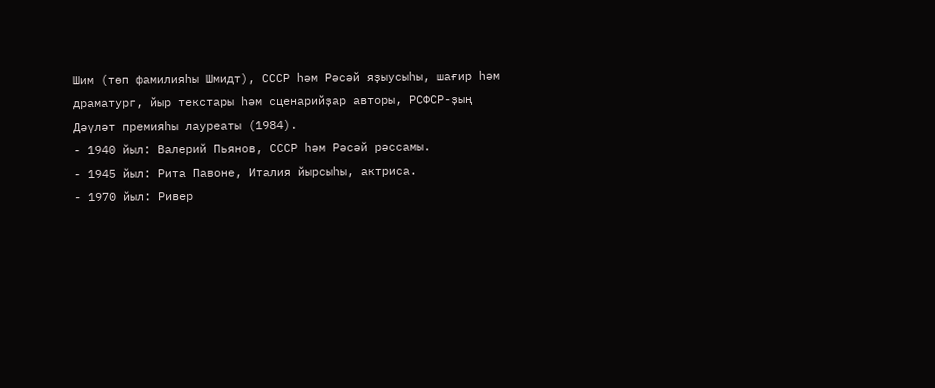Шим (төп фамилияһы Шмидт), СССР һәм Рәсәй яҙыусыһы, шағир һәм драматург, йыр текстары һәм сценарийҙар авторы, РСФСР-ҙың Дәүләт премияһы лауреаты (1984).
- 1940 йыл: Валерий Пьянов, СССР һәм Рәсәй рәссамы.
- 1945 йыл: Рита Павоне, Италия йырсыһы, актриса.
- 1970 йыл: Ривер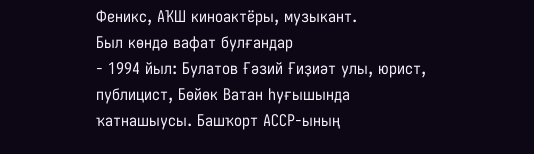Феникс, АҠШ киноактёры, музыкант.
Был көндә вафат булғандар
- 1994 йыл: Булатов Ғәзий Ғиҙиәт улы, юрист, публицист, Бөйөк Ватан һуғышында ҡатнашыусы. Башҡорт АССР-ының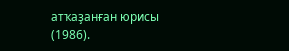атҡаҙанған юрисы (1986).